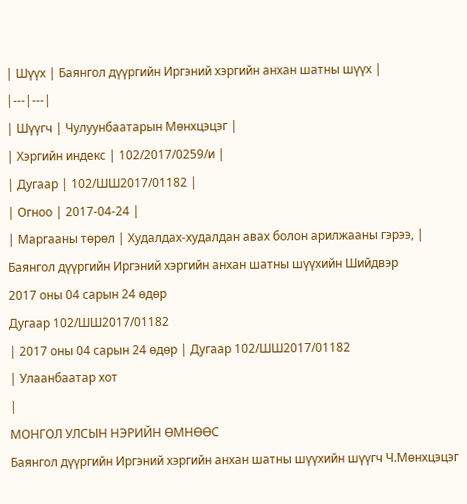| Шүүх | Баянгол дүүргийн Иргэний хэргийн анхан шатны шүүх |
|---|---|
| Шүүгч | Чулуунбаатарын Мөнхцэцэг |
| Хэргийн индекс | 102/2017/0259/и |
| Дугаар | 102/ШШ2017/01182 |
| Огноо | 2017-04-24 |
| Маргааны төрөл | Худалдах-худалдан авах болон арилжааны гэрээ, |
Баянгол дүүргийн Иргэний хэргийн анхан шатны шүүхийн Шийдвэр
2017 оны 04 сарын 24 өдөр
Дугаар 102/ШШ2017/01182
| 2017 оны 04 сарын 24 өдөр | Дугаар 102/ШШ2017/01182
| Улаанбаатар хот
|
МОНГОЛ УЛСЫН НЭРИЙН ӨМНӨӨС
Баянгол дүүргийн Иргэний хэргийн анхан шатны шүүхийн шүүгч Ч.Мөнхцэцэг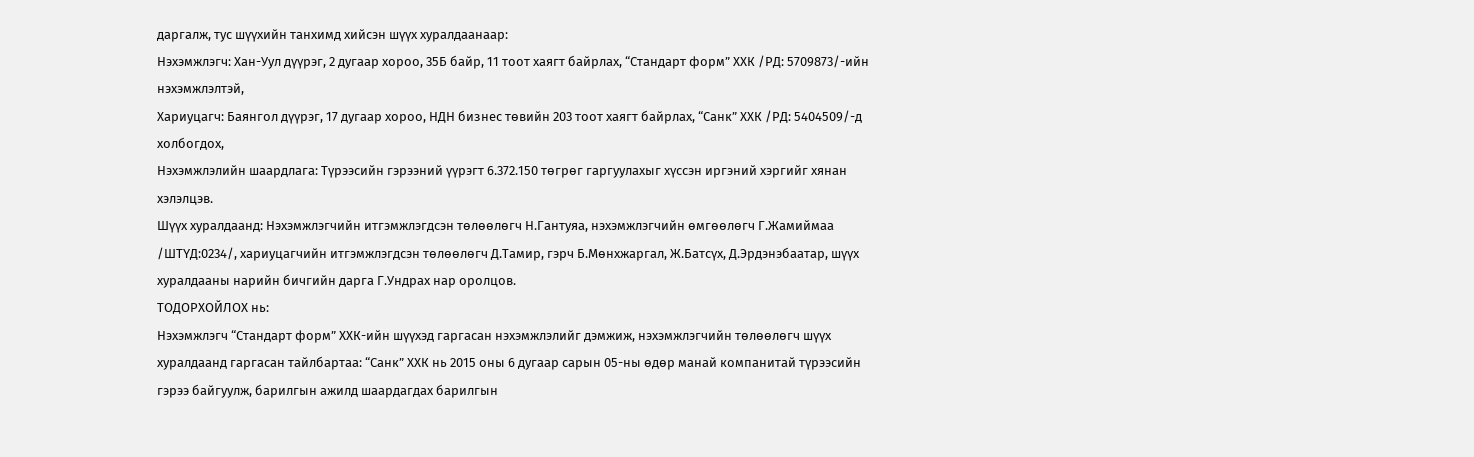даргалж, тус шүүхийн танхимд хийсэн шүүх хуралдаанаар:
Нэхэмжлэгч: Хан-Уул дүүрэг, 2 дугаар хороо, 35Б байр, 11 тоот хаягт байрлах, “Стандарт форм” ХХК /РД: 5709873/-ийн нэхэмжлэлтэй,
Хариуцагч: Баянгол дүүрэг, 17 дугаар хороо, НДН бизнес төвийн 203 тоот хаягт байрлах, “Санк” ХХК /РД: 5404509/-д холбогдох,
Нэхэмжлэлийн шаардлага: Түрээсийн гэрээний үүрэгт 6.372.150 төгрөг гаргуулахыг хүссэн иргэний хэргийг хянан хэлэлцэв.
Шүүх хуралдаанд: Нэхэмжлэгчийн итгэмжлэгдсэн төлөөлөгч Н.Гантуяа, нэхэмжлэгчийн өмгөөлөгч Г.Жамиймаа /ШТҮД:0234/, хариуцагчийн итгэмжлэгдсэн төлөөлөгч Д.Тамир, гэрч Б.Мөнхжаргал, Ж.Батсүх, Д.Эрдэнэбаатар, шүүх хуралдааны нарийн бичгийн дарга Г.Ундрах нар оролцов.
ТОДОРХОЙЛОХ нь:
Нэхэмжлэгч “Стандарт форм” ХХК-ийн шүүхэд гаргасан нэхэмжлэлийг дэмжиж, нэхэмжлэгчийн төлөөлөгч шүүх хуралдаанд гаргасан тайлбартаа: “Санк” ХХК нь 2015 оны 6 дугаар сарын 05-ны өдөр манай компанитай түрээсийн гэрээ байгуулж, барилгын ажилд шаардагдах барилгын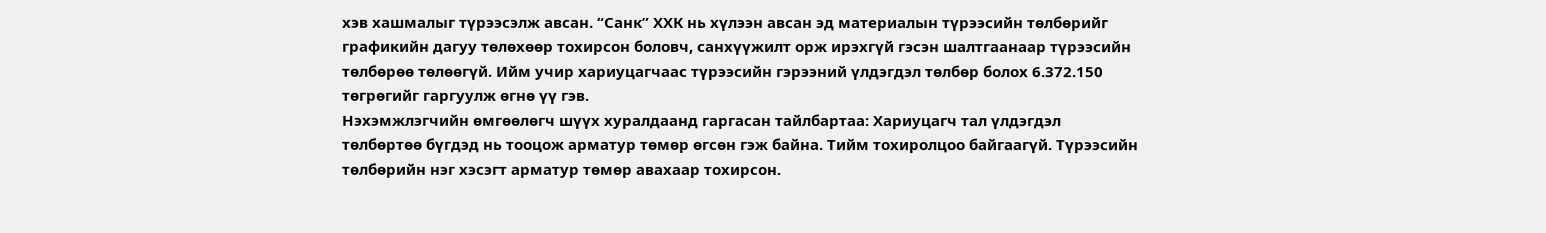хэв хашмалыг түрээсэлж авсан. “Санк” ХХК нь хүлээн авсан эд материалын түрээсийн төлбөрийг графикийн дагуу төлөхөөр тохирсон боловч, санхүүжилт орж ирэхгүй гэсэн шалтгаанаар түрээсийн төлбөрөө төлөөгүй. Ийм учир хариуцагчаас түрээсийн гэрээний үлдэгдэл төлбөр болох 6.372.150 төгрөгийг гаргуулж өгнө үү гэв.
Нэхэмжлэгчийн өмгөөлөгч шүүх хуралдаанд гаргасан тайлбартаа: Хариуцагч тал үлдэгдэл төлбөртөө бүгдэд нь тооцож арматур төмөр өгсөн гэж байна. Тийм тохиролцоо байгаагүй. Түрээсийн төлбөрийн нэг хэсэгт арматур төмөр авахаар тохирсон.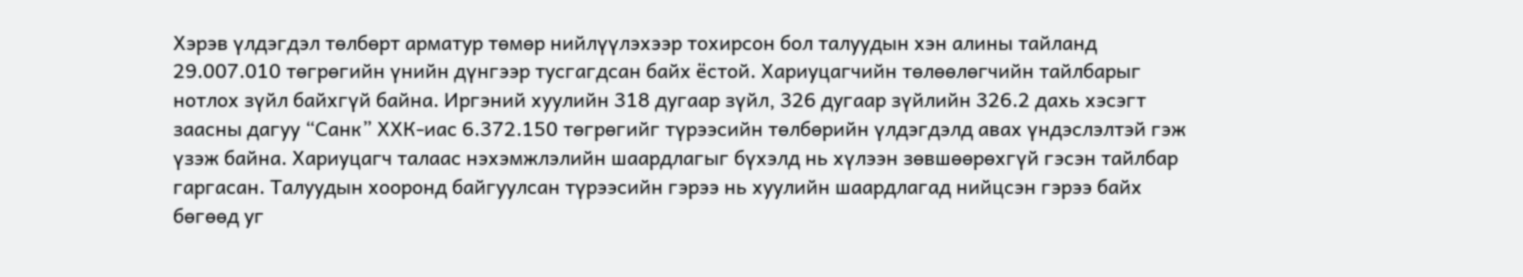Хэрэв үлдэгдэл төлбөрт арматур төмөр нийлүүлэхээр тохирсон бол талуудын хэн алины тайланд 29.007.010 төгрөгийн үнийн дүнгээр тусгагдсан байх ёстой. Хариуцагчийн төлөөлөгчийн тайлбарыг нотлох зүйл байхгүй байна. Иргэний хуулийн 318 дугаар зүйл, 326 дугаар зүйлийн 326.2 дахь хэсэгт заасны дагуу “Санк” ХХК-иас 6.372.150 төгрөгийг түрээсийн төлбөрийн үлдэгдэлд авах үндэслэлтэй гэж үзэж байна. Хариуцагч талаас нэхэмжлэлийн шаардлагыг бүхэлд нь хүлээн зөвшөөрөхгүй гэсэн тайлбар гаргасан. Талуудын хооронд байгуулсан түрээсийн гэрээ нь хуулийн шаардлагад нийцсэн гэрээ байх бөгөөд уг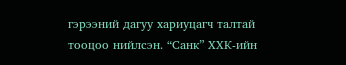гэрээний дагуу хариуцагч талтай тооцоо нийлсэн. “Санк” ХХК-ийн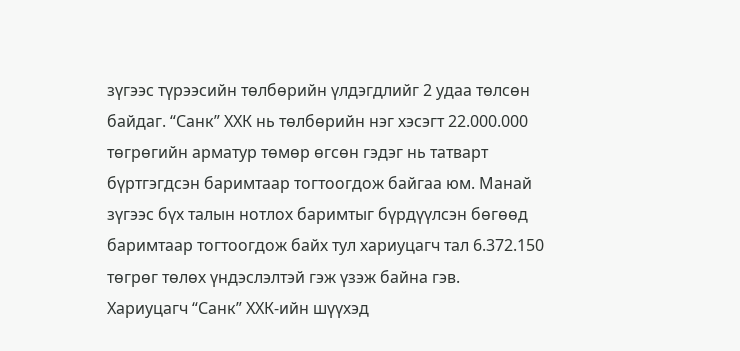зүгээс түрээсийн төлбөрийн үлдэгдлийг 2 удаа төлсөн байдаг. “Санк” ХХК нь төлбөрийн нэг хэсэгт 22.000.000 төгрөгийн арматур төмөр өгсөн гэдэг нь татварт бүртгэгдсэн баримтаар тогтоогдож байгаа юм. Манай зүгээс бүх талын нотлох баримтыг бүрдүүлсэн бөгөөд баримтаар тогтоогдож байх тул хариуцагч тал 6.372.150 төгрөг төлөх үндэслэлтэй гэж үзэж байна гэв.
Хариуцагч “Санк” ХХК-ийн шүүхэд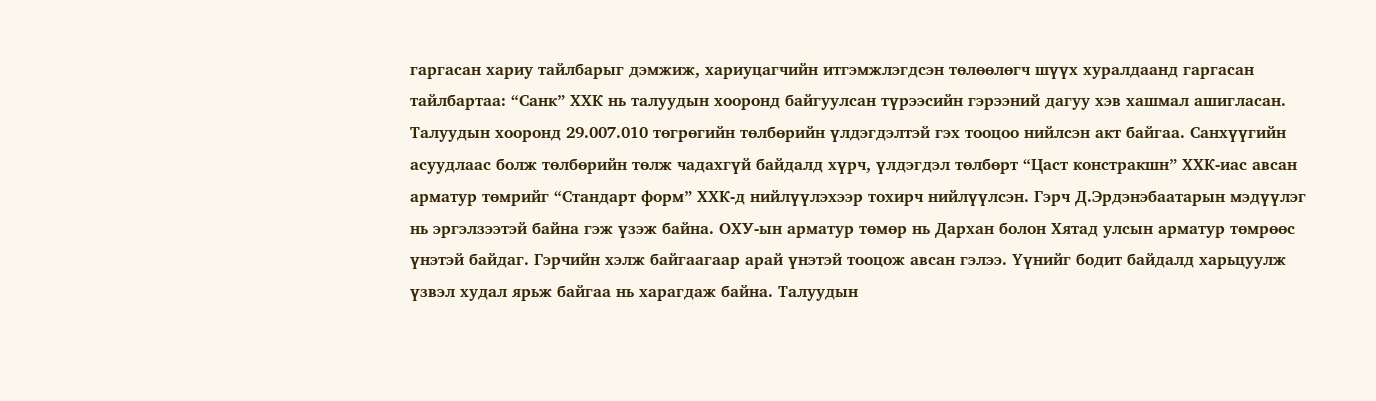гаргасан хариу тайлбарыг дэмжиж, хариуцагчийн итгэмжлэгдсэн төлөөлөгч шүүх хуралдаанд гаргасан тайлбартаа: “Санк” ХХК нь талуудын хооронд байгуулсан түрээсийн гэрээний дагуу хэв хашмал ашигласан. Талуудын хооронд 29.007.010 төгрөгийн төлбөрийн үлдэгдэлтэй гэх тооцоо нийлсэн акт байгаа. Санхүүгийн асуудлаас болж төлбөрийн төлж чадахгүй байдалд хүрч, үлдэгдэл төлбөрт “Цаст констракшн” ХХК-иас авсан арматур төмрийг “Стандарт форм” ХХК-д нийлүүлэхээр тохирч нийлүүлсэн. Гэрч Д.Эрдэнэбаатарын мэдүүлэг нь эргэлзээтэй байна гэж үзэж байна. ОХУ-ын арматур төмөр нь Дархан болон Хятад улсын арматур төмрөөс үнэтэй байдаг. Гэрчийн хэлж байгаагаар арай үнэтэй тооцож авсан гэлээ. Үүнийг бодит байдалд харьцуулж үзвэл худал ярьж байгаа нь харагдаж байна. Талуудын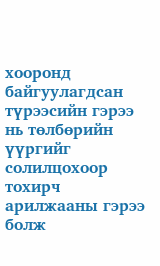хооронд байгуулагдсан түрээсийн гэрээ нь төлбөрийн үүргийг солилцохоор тохирч арилжааны гэрээ болж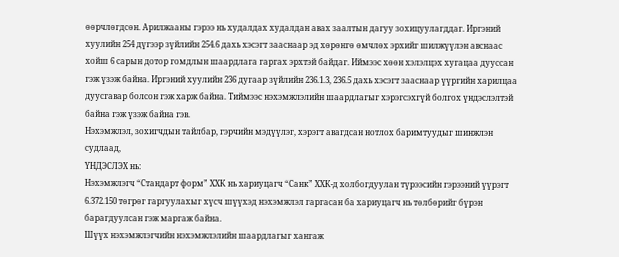өөрчлөгдсөн. Арилжааны гэрээ нь худалдах худалдан авах заалтын дагуу зохицуулагддаг. Иргэний хуулийн 254 дүгээр зүйлийн 254.6 дахь хэсэгт зааснаар эд хөрөнгө өмчлөх эрхийг шилжүүлэн авснаас хойш 6 сарын дотор гомдлын шаардлага гаргах эрхтэй байдаг. Иймээс хөөн хэлэлцэх хугацаа дууссан гэж үзэж байна. Иргэний хуулийн 236 дугаар зүйлийн 236.1.3, 236.5 дахь хэсэгт зааснаар үүргийн харилцаа дуусгавар болсон гэж харж байна. Тиймээс нэхэмжлэлийн шаардлагыг хэрэгсэхгүй болгох үндэслэлтэй байна гэж үзэж байна гэв.
Нэхэмжлэл, зохигчдын тайлбар, гэрчийн мэдүүлэг, хэрэгт авагдсан нотлох баримтуудыг шинжлэн судлаад,
ҮНДЭСЛЭХ нь:
Нэхэмжлэгч “Стандарт форм” ХХК нь хариуцагч “Санк” ХХК-д холбогдуулан түрээсийн гэрээний үүрэгт 6.372.150 төгрөг гаргуулахыг хүсч шүүхэд нэхэмжлэл гаргасан ба хариуцагч нь төлбөрийг бүрэн барагдуулсан гэж маргаж байна.
Шүүх нэхэмжлэгчийн нэхэмжлэлийн шаардлагыг хангаж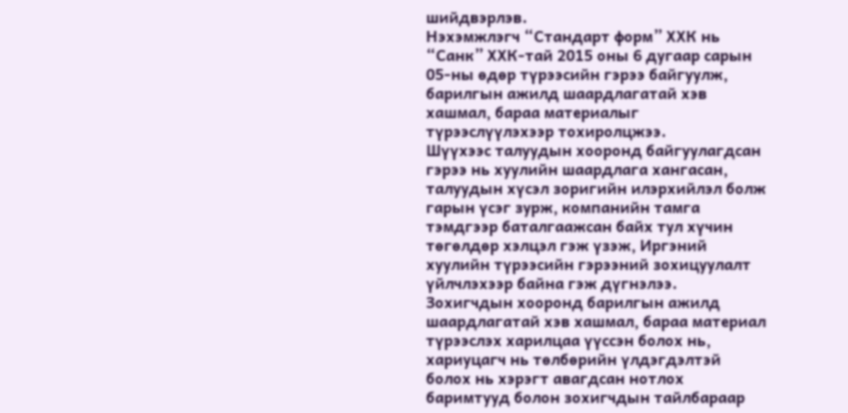шийдвэрлэв.
Нэхэмжлэгч “Стандарт форм” ХХК нь “Санк” ХХК-тай 2015 оны 6 дугаар сарын 05-ны өдөр түрээсийн гэрээ байгуулж, барилгын ажилд шаардлагатай хэв хашмал, бараа материалыг түрээслүүлэхээр тохиролцжээ.
Шүүхээс талуудын хооронд байгуулагдсан гэрээ нь хуулийн шаардлага хангасан, талуудын хүсэл зоригийн илэрхийлэл болж гарын үсэг зурж, компанийн тамга тэмдгээр баталгаажсан байх тул хүчин төгөлдөр хэлцэл гэж үзэж, Иргэний хуулийн түрээсийн гэрээний зохицуулалт үйлчлэхээр байна гэж дүгнэлээ.
Зохигчдын хооронд барилгын ажилд шаардлагатай хэв хашмал, бараа материал түрээслэх харилцаа үүссэн болох нь, хариуцагч нь төлбөрийн үлдэгдэлтэй болох нь хэрэгт авагдсан нотлох баримтууд болон зохигчдын тайлбараар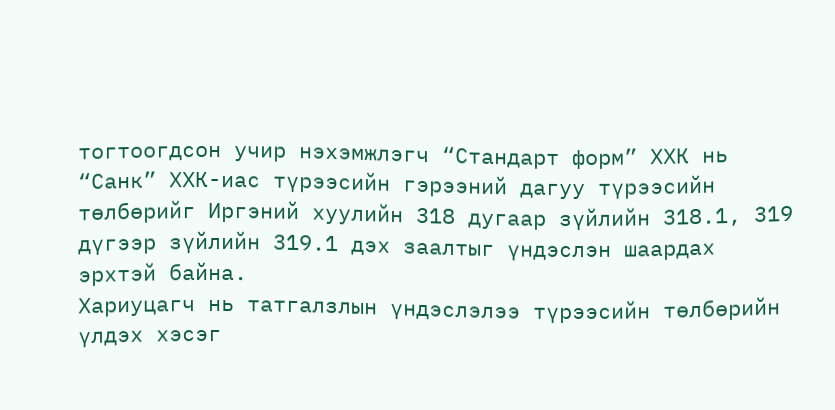тогтоогдсон учир нэхэмжлэгч “Стандарт форм” ХХК нь “Санк” ХХК-иас түрээсийн гэрээний дагуу түрээсийн төлбөрийг Иргэний хуулийн 318 дугаар зүйлийн 318.1, 319 дүгээр зүйлийн 319.1 дэх заалтыг үндэслэн шаардах эрхтэй байна.
Хариуцагч нь татгалзлын үндэслэлээ түрээсийн төлбөрийн үлдэх хэсэг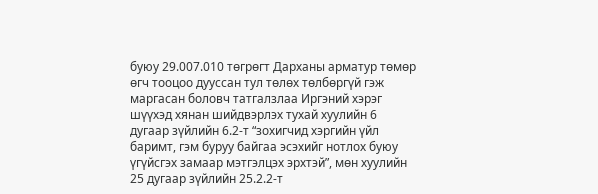буюу 29.007.010 төгрөгт Дарханы арматур төмөр өгч тооцоо дууссан тул төлөх төлбөргүй гэж маргасан боловч татгалзлаа Иргэний хэрэг шүүхэд хянан шийдвэрлэх тухай хуулийн 6 дугаар зүйлийн 6.2-т “зохигчид хэргийн үйл баримт, гэм буруу байгаа эсэхийг нотлох буюу үгүйсгэх замаар мэтгэлцэх эрхтэй”, мөн хуулийн 25 дугаар зүйлийн 25.2.2-т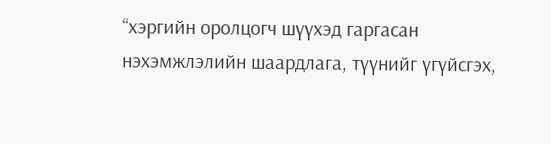“хэргийн оролцогч шүүхэд гаргасан нэхэмжлэлийн шаардлага, түүнийг үгүйсгэх,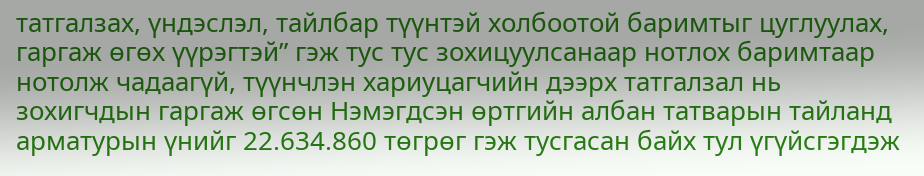татгалзах, үндэслэл, тайлбар түүнтэй холбоотой баримтыг цуглуулах, гаргаж өгөх үүрэгтэй” гэж тус тус зохицуулсанаар нотлох баримтаар нотолж чадаагүй, түүнчлэн хариуцагчийн дээрх татгалзал нь зохигчдын гаргаж өгсөн Нэмэгдсэн өртгийн албан татварын тайланд арматурын үнийг 22.634.860 төгрөг гэж тусгасан байх тул үгүйсгэгдэж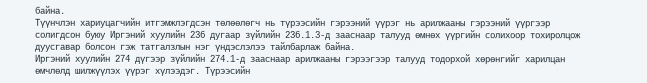байна.
Түүнчлэн хариуцагчийн итгэмжлэгдсэн төлөөлөгч нь түрээсийн гэрээний үүрэг нь арилжааны гэрээний үүргээр солигдсон буюу Иргэний хуулийн 236 дугаар зүйлийн 236.1.3-д зааснаар талууд өмнөх үүргийн солихоор тохиролцож дуусгавар болсон гэж татгалзлын нэг үндэслэлээ тайлбарлаж байна.
Иргэний хуулийн 274 дүгээр зүйлийн 274.1-д зааснаар арилжааны гэрээгээр талууд тодорхой хөрөнгийг харилцан өмчлөлд шилжүүлэх үүрэг хүлээдэг. Түрээсийн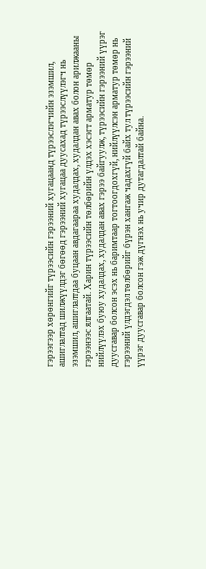гэрээгээр хөрөнгийг түрээсийн гэрээний хугацаанд түрээслэгчийн эзэмшил, ашиглалтад шилжүүлдэг бөгөөд гэрээний хугацаа дуусахад түрээслүүлэгч нь эзэмшил, ашиглалтдаа буцаан авдагаараа худалдах, худалдан авах болон арилжааны гэрээнээс ялгаатай. Харин түрээсийн төлбөрийн үлдэх хэсэгт арматур төмөр нийлүүлэх буюу худалдах, худалдан авах гэрээ байгуулж, түрээсийн гэрээний үүрэг дуусгавар болсон эсэх нь баримтаар тогтоогдохгүй, нийлүүлсэн арматур төмөр нь гэрээний үлдэгдэл төлбөрийг бүрэн хангаж чадахгүй байх тул түрээсийн гэрээний үүрэг дуусгавар болсон гэж дүгнэх нь учир дутагдалтай байна.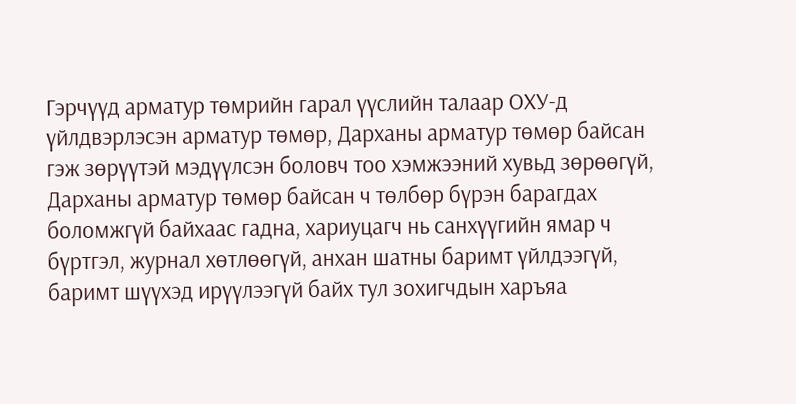Гэрчүүд арматур төмрийн гарал үүслийн талаар ОХУ-д үйлдвэрлэсэн арматур төмөр, Дарханы арматур төмөр байсан гэж зөрүүтэй мэдүүлсэн боловч тоо хэмжээний хувьд зөрөөгүй, Дарханы арматур төмөр байсан ч төлбөр бүрэн барагдах боломжгүй байхаас гадна, хариуцагч нь санхүүгийн ямар ч бүртгэл, журнал хөтлөөгүй, анхан шатны баримт үйлдээгүй, баримт шүүхэд ирүүлээгүй байх тул зохигчдын харъяа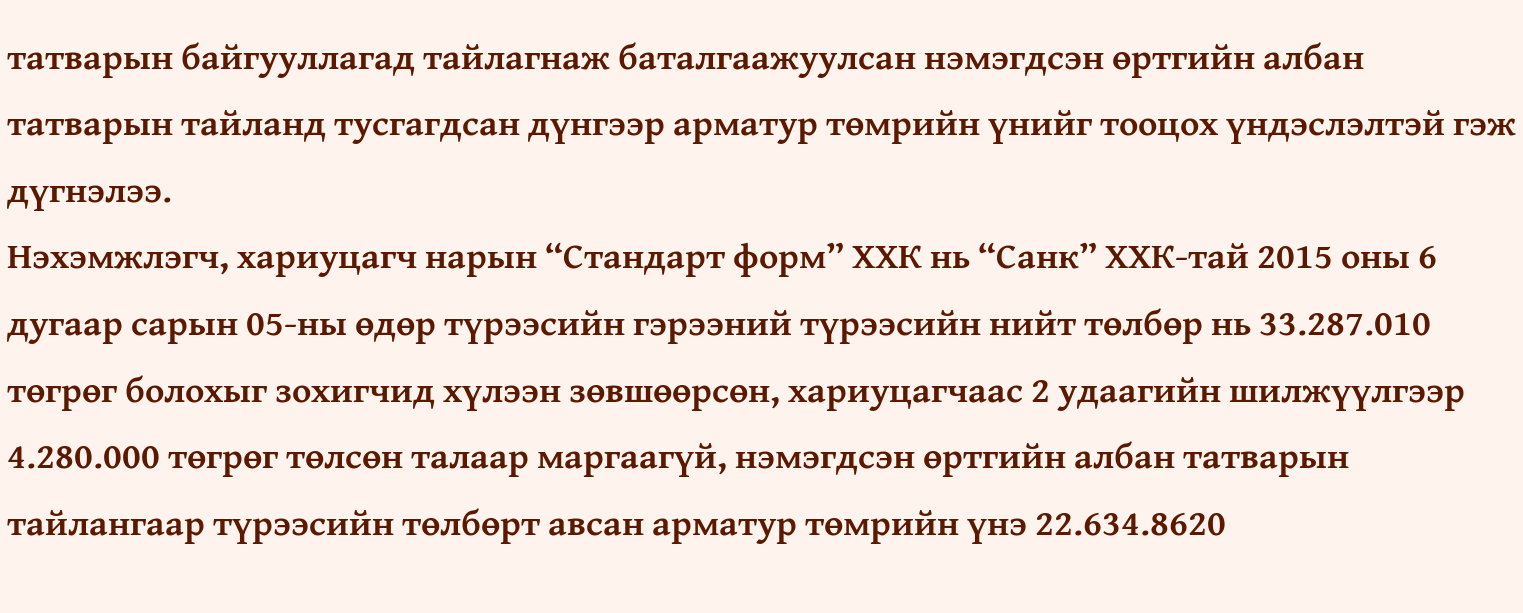татварын байгууллагад тайлагнаж баталгаажуулсан нэмэгдсэн өртгийн албан татварын тайланд тусгагдсан дүнгээр арматур төмрийн үнийг тооцох үндэслэлтэй гэж дүгнэлээ.
Нэхэмжлэгч, хариуцагч нарын “Стандарт форм” ХХК нь “Санк” ХХК-тай 2015 оны 6 дугаар сарын 05-ны өдөр түрээсийн гэрээний түрээсийн нийт төлбөр нь 33.287.010 төгрөг болохыг зохигчид хүлээн зөвшөөрсөн, хариуцагчаас 2 удаагийн шилжүүлгээр 4.280.000 төгрөг төлсөн талаар маргаагүй, нэмэгдсэн өртгийн албан татварын тайлангаар түрээсийн төлбөрт авсан арматур төмрийн үнэ 22.634.8620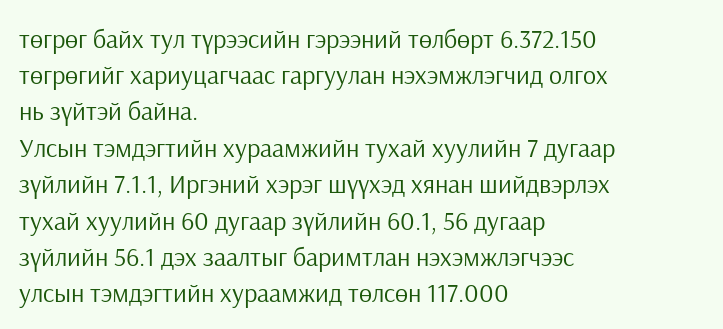төгрөг байх тул түрээсийн гэрээний төлбөрт 6.372.150 төгрөгийг хариуцагчаас гаргуулан нэхэмжлэгчид олгох нь зүйтэй байна.
Улсын тэмдэгтийн хураамжийн тухай хуулийн 7 дугаар зүйлийн 7.1.1, Иргэний хэрэг шүүхэд хянан шийдвэрлэх тухай хуулийн 60 дугаар зүйлийн 60.1, 56 дугаар зүйлийн 56.1 дэх заалтыг баримтлан нэхэмжлэгчээс улсын тэмдэгтийн хураамжид төлсөн 117.000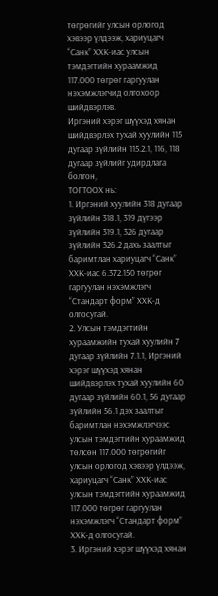төгрөгийг улсын орлогод хэвээр үлдээж, хариуцагч “Санк” ХХК-иас улсын тэмдэгтийн хураамжид 117.000 төгрөг гаргуулан нэхэмжлэгчид олгохоор шийдвэрлэв.
Иргэний хэрэг шүүхэд хянан шийдвэрлэх тухай хуулийн 115 дугаар зүйлийн 115.2.1, 116, 118 дугаар зүйлийг удирдлага болгон,
ТОГТООХ нь:
1. Иргэний хуулийн 318 дугаар зүйлийн 318.1, 319 дүгээр зүйлийн 319.1, 326 дугаар зүйлийн 326.2 дахь заалтыг баримтлан хариуцагч “Санк” ХХК-иас 6.372.150 төгрөг гаргуулан нэхэмжлэгч “Стандарт форм” ХХК-д олгосугай.
2. Улсын тэмдэгтийн хураамжийн тухай хуулийн 7 дугаар зүйлийн 7.1.1, Иргэний хэрэг шүүхэд хянан шийдвэрлэх тухай хуулийн 60 дугаар зүйлийн 60.1, 56 дугаар зүйлийн 56.1 дэх заалтыг баримтлан нэхэмжлэгчээс улсын тэмдэгтийн хураамжид төлсөн 117.000 төгрөгийг улсын орлогод хэвээр үлдээж, хариуцагч “Санк” ХХК-иас улсын тэмдэгтийн хураамжид 117.000 төгрөг гаргуулан нэхэмжлэгч “Стандарт форм” ХХК-д олгосугай.
3. Иргэний хэрэг шүүхэд хянан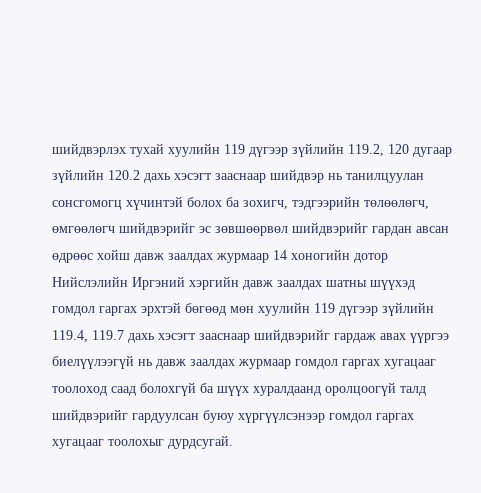шийдвэрлэх тухай хуулийн 119 дүгээр зүйлийн 119.2, 120 дугаар зүйлийн 120.2 дахь хэсэгт зааснаар шийдвэр нь танилцуулан сонсгомогц хүчинтэй болох ба зохигч, тэдгээрийн төлөөлөгч, өмгөөлөгч шийдвэрийг эс зөвшөөрвөл шийдвэрийг гардан авсан өдрөөс хойш давж заалдах журмаар 14 хоногийн дотор Нийслэлийн Иргэний хэргийн давж заалдах шатны шүүхэд гомдол гаргах эрхтэй бөгөөд мөн хуулийн 119 дүгээр зүйлийн 119.4, 119.7 дахь хэсэгт зааснаар шийдвэрийг гардаж авах үүргээ биелүүлээгүй нь давж заалдах журмаар гомдол гаргах хугацааг тоолоход саад болохгүй ба шүүх хуралдаанд оролцоогүй талд шийдвэрийг гардуулсан буюу хүргүүлсэнээр гомдол гаргах хугацааг тоолохыг дурдсугай.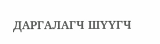ДАРГАЛАГЧ ШҮҮГЧ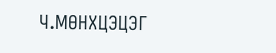Ч.МӨНХЦЭЦЭГ